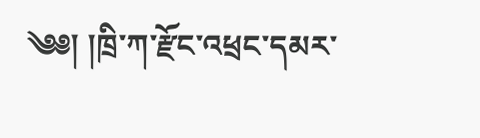༄༅། །ཁྲི་ཀ་རྫོང་འཕྲང་དམར་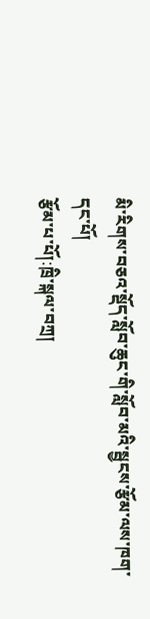མི་རིགས་བཅའ་སྡོད་སློབ་ཆུང་གི་སློབ་མའི་སྦྱངས་རྩོམ་ལས་ཁག་དང་པོ།
རྩོམ་པ་པོ།:ཁྲི་སྐལ་བཀྲ།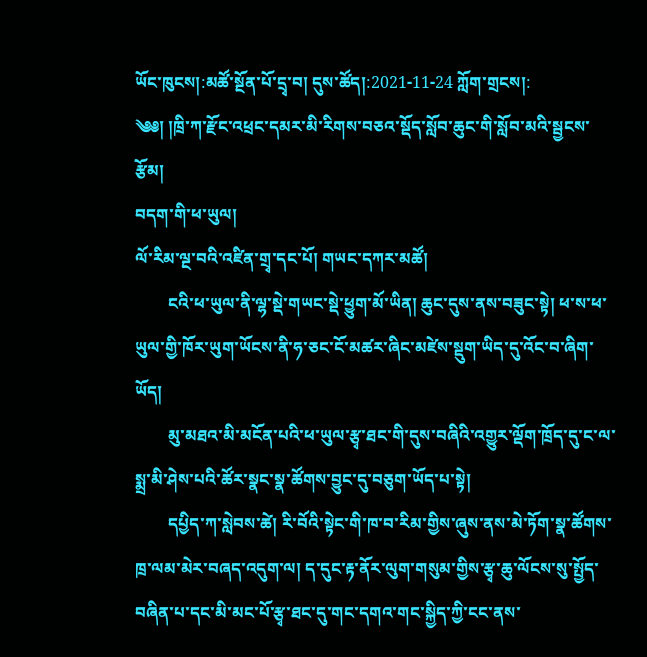ཡོང་ཁུངས།:མཚོ་སྔོན་པོ་དྲྭ་བ། དུས་ཚོད།:2021-11-24 ཀློག་གྲངས།:
༄༅། །ཁྲི་ཀ་རྫོང་འཕྲང་དམར་མི་རིགས་བཅའ་སྡོད་སློབ་ཆུང་གི་སློབ་མའི་སྦྱངས་རྩོམ།
བདག་གི་ཕ་ཡུལ།
ལོ་རིམ་ལྔ་བའི་འཛིན་གྲྭ་དང་པོ། གཡང་དཀར་མཚོ།
        ངའི་ཕ་ཡུལ་ནི་ལྷ་སྡེ་གཡང་སྡེ་ཕྱུག་མོ་ཡིན། ཆུང་དུས་ནས་བཟུང་སྟེ། ཕ་ས་ཕ་ཡུལ་གྱི་ཁོར་ཡུག་ཡོངས་ནི་ཧ་ཅང་ངོ་མཚར་ཞིང་མཛེས་སྡུག་ཡིད་དུ་འོང་བ་ཞིག་ཡོད།
        མུ་མཐའ་མི་མངོན་པའི་ཕ་ཡུལ་རྩྭ་ཐང་གི་དུས་བཞིའི་འགྱུར་ལྡོག་ཁྲོད་དུ་ང་ལ་སྨྲ་མི་ཤེས་པའི་ཚོར་སྣང་སྣ་ཚོགས་བྱུང་དུ་བཅུག་ཡོད་པ་སྟེ།
        དཔྱིད་ཀ་སླེབས་ཚེ། རི་བོའི་སྟེང་གི་ཁ་བ་རིམ་གྱིས་ཞུས་ནས་མེ་ཏོག་སྣ་ཚོགས་ཁྲ་ལམ་མེར་བཞད་འདུག་ལ། ད་དུང་རྟ་ནོར་ལུག་གསུམ་གྱིས་རྩྭ་ཆུ་ལོངས་སུ་སྤྱོད་བཞིན་པ་དང་མི་མང་པོ་རྩྭ་ཐང་དུ་གང་དགའ་གང་སྐྱིད་ཀྱི་ངང་ནས་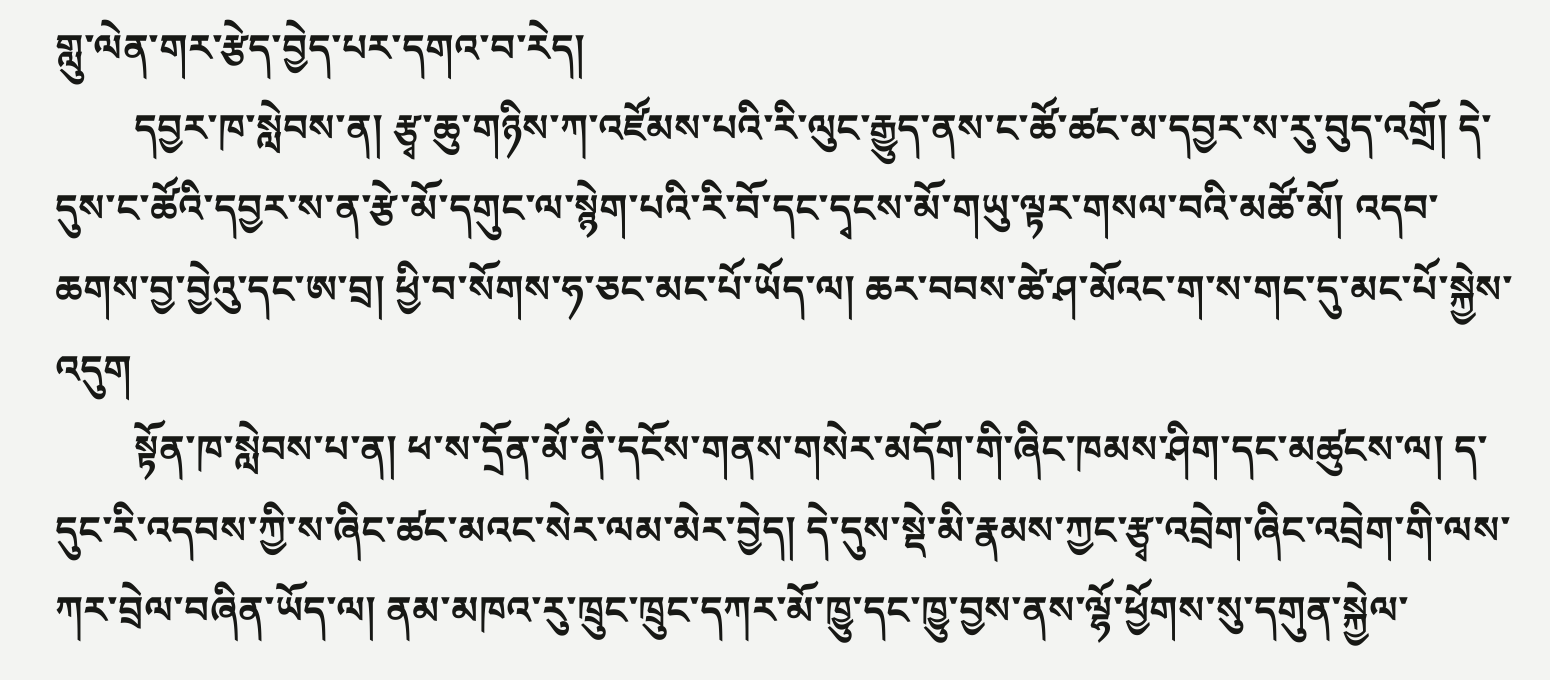གླུ་ལེན་གར་རྩེད་བྱེད་པར་དགའ་བ་རེད།
        དབྱར་ཁ་སླེབས་ན། རྩྭ་ཆུ་གཉིས་ཀ་འཛོམས་པའི་རི་ལུང་རྒྱུད་ནས་ང་ཚོ་ཚང་མ་དབྱར་ས་རུ་བུད་འགྲོ། དེ་དུས་ང་ཚོའི་དབྱར་ས་ན་རྩེ་མོ་དགུང་ལ་སྙེག་པའི་རི་བོ་དང་དྭངས་མོ་གཡུ་ལྟར་གསལ་བའི་མཚོ་མོ། འདབ་ཆགས་བྱ་བྱེའུ་དང་ཨ་བྲ། ཕྱི་བ་སོགས་ཧ་ཅང་མང་པོ་ཡོད་ལ། ཆར་བབས་ཚེ་ཤ་མོའང་ག་ས་གང་དུ་མང་པོ་སྐྱེས་འདུག
        སྟོན་ཁ་སླེབས་པ་ན། ཕ་ས་དྲོན་མོ་ནི་དངོས་གནས་གསེར་མདོག་གི་ཞིང་ཁམས་ཤིག་དང་མཚུངས་ལ། ད་དུང་རི་འདབས་ཀྱི་ས་ཞིང་ཚང་མའང་སེར་ལམ་མེར་བྱེད། དེ་དུས་སྡེ་མི་རྣམས་ཀྱང་རྩྭ་འབྲེག་ཞིང་འབྲེག་གི་ལས་ཀར་བྲེལ་བཞིན་ཡོད་ལ། ནམ་མཁའ་རུ་ཁྲུང་ཁྲུང་དཀར་མོ་ཁྱུ་དང་ཁྱུ་བྱས་ནས་ལྷོ་ཕྱོགས་སུ་དགུན་སྐྱེལ་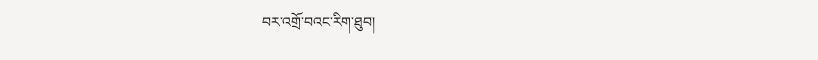བར་འགྲོ་བའང་རིག་ཐུབ།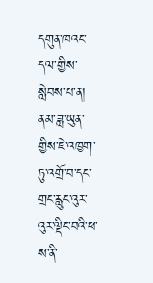དགུན་ཁའང་དལ་གྱིས་སླེབས་པ་ན། ནམ་ཟླ་ཡུན་གྱིས་ཇེ་འཁྱག་ཏུ་འགྲོ་བ་དང་གྲང་རླུང་འུར་འུར་ལྡིང་བའི་ཕ་ས་ནི་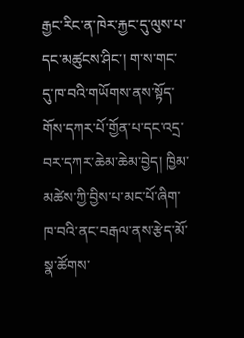རྒྱང་རིང་ན་ཁེར་རྐྱང་དུ་ལུས་པ་དང་མཚུངས་ཤིང་། ག་ས་གང་དུ་ཁ་བའི་གཡོགས་ནས་སྟོད་གོས་དཀར་པོ་གྱོན་པ་དང་འདྲ་བར་དཀར་ཆེམ་ཆེམ་བྱེད། ཁྱིམ་མཚེས་ཀྱི་བྱིས་པ་མང་པོ་ཞིག་ཁ་བའི་ནང་བརྒལ་ནས་རྩེད་མོ་སྣ་ཚོགས་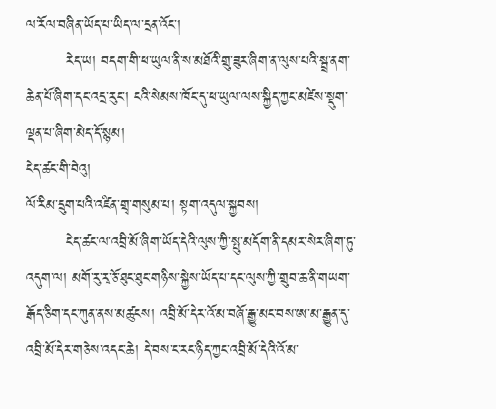ལ་རོལ་བཞིན་ཡོད་པ་ཡིད་ལ་དྲན་འོང་།
        རེད་ཡ། བདག་གི་ཕ་ཡུལ་ནི་ས་མཐོའི་གྲུ་ཟུར་ཞིག་ན་ལུས་པའི་སྦྲ་ནག་ཆེན་པོ་ཞིག་དང་འདྲ་རུང་། ངའི་སེམས་ཁོང་དུ་ཕ་ཡུལ་ལས་སྐྱིད་ཀྱང་མཛེས་སྡུག་ལྡན་པ་ཞིག་མེད་དོ་སྙམ།
ངེད་ཚང་གི་བེའུ།
ལོ་རིམ་དྲུག་པའི་འཛིན་གྲྭ་གསུམ་པ། སྟག་འདུལ་སྐྱབས།
        ངེད་ཚང་ལ་འབྲི་མོ་ཞིག་ཡོད་དེའི་ལུས་ཀྱི་སྤུ་མདོག་ནི་དམར་སེར་ཞིག་ཏུ་འདུག་ལ། མགོ་རུ་རྭ་ཅོ་ཐུང་ཐུང་གཉིས་སྐྱེས་ཡོད་པ་དང་ལུས་ཀྱི་གྲུབ་ཆ་ནི་གཡག་རྒོད་ཅིག་དང་ཀུན་ནས་མཚུངས། འབྲི་མོ་དེར་འོ་མ་བཞོ་རྒྱུ་མང་བས་ཨ་མ་རྒྱུན་དུ་འབྲི་མོ་དེར་གཅེས་འདང་ཆེ། དེ་བས་ང་རང་ཉིད་ཀྱང་འབྲི་མོ་དེའི་འོ་མ་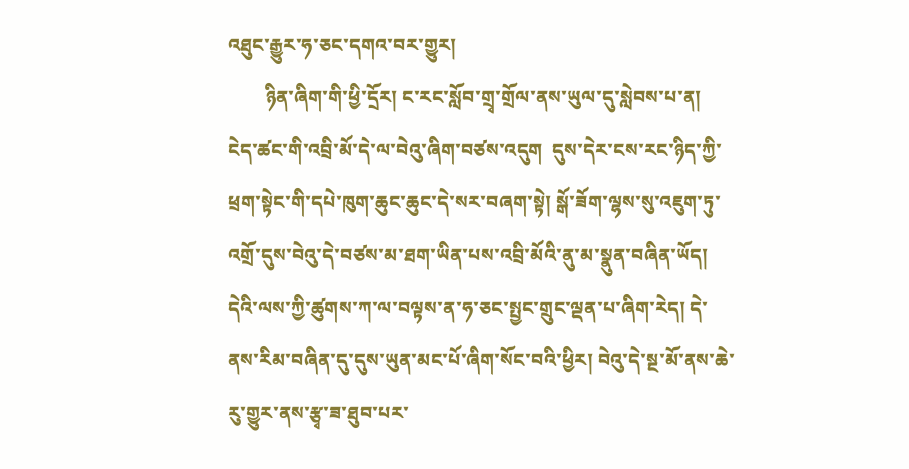འཐུང་རྒྱུར་ཧ་ཅང་དགའ་བར་གྱུར།
        ཉིན་ཞིག་གི་ཕྱི་དྲོར། ང་རང་སློབ་གྲྭ་གྲོལ་ནས་ཡུལ་དུ་སླེབས་པ་ན། ངེད་ཚང་གི་འབྲི་མོ་དེ་ལ་བེའུ་ཞིག་བཙས་འདུག  དུས་དེར་ངས་རང་ཉིད་ཀྱི་ཕྲག་སྟེང་གི་དཔེ་ཁུག་ཆུང་ཆུང་དེ་སར་བཞག་སྟེ། སྒོ་ཟོག་ལྷས་སུ་འཇུག་ཏུ་འགྲོ་དུས་བེའུ་དེ་བཙས་མ་ཐག་ཡིན་པས་འབྲི་མོའི་ནུ་མ་སྣུན་བཞིན་ཡོད། དེའི་ལས་ཀྱི་ཚུགས་ཀ་ལ་བལྟས་ན་ཧ་ཅང་སྤྱང་གྲུང་ལྡན་པ་ཞིག་རེད། དེ་ནས་རིམ་བཞིན་དུ་དུས་ཡུན་མང་པོ་ཞིག་སོང་བའི་ཕྱིར། བེའུ་དེ་སྔ་མོ་ནས་ཆེ་རུ་གྱུར་ནས་རྩྭ་ཟ་ཐུབ་པར་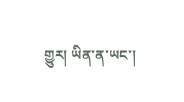གྱུར། ཡིན་ན་ཡང་།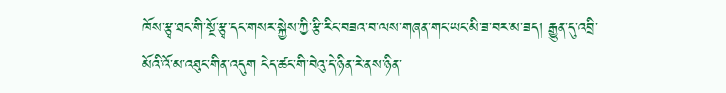ཁོས་རྩྭ་ཐང་གི་སྔོ་རྩྭ་དང་གསར་སྐྱེས་ཀྱི་རྩི་རིང་བཟའ་བ་ལས་གཞན་གང་ཡང་མི་ཟ་བར་མ་ཟད། རྒྱུན་དུ་འབྲི་མོའི་འོ་མ་འཐུང་གིན་འདུག ངེད་ཚང་གི་བེའུ་དེ་ཉིན་རེ་ནས་ཉིན་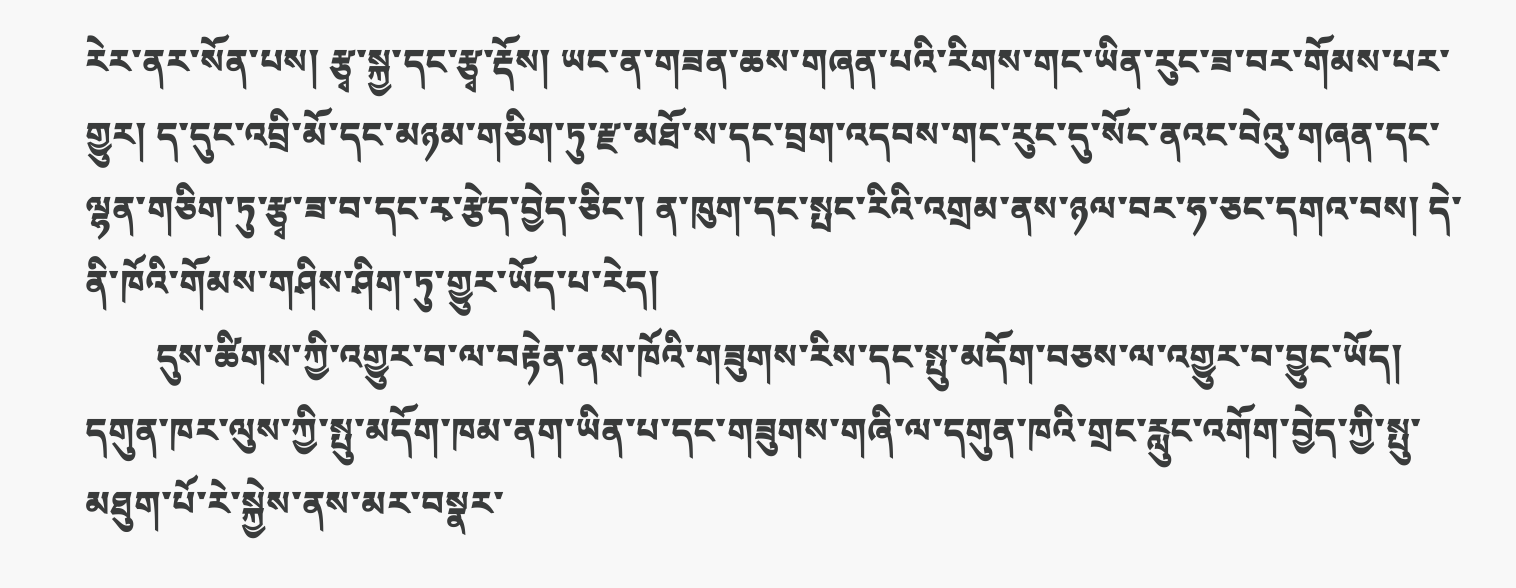རེར་ནར་སོན་པས། རྩྭ་སྐྱ་དང་རྩྭ་རྡོས། ཡང་ན་གཟན་ཆས་གཞན་པའི་རིགས་གང་ཡིན་རུང་ཟ་བར་གོམས་པར་གྱུར། ད་དུང་འབྲི་མོ་དང་མཉམ་གཅིག་ཏུ་རྫ་མཐོ་ས་དང་བྲག་འདབས་གང་རུང་དུ་སོང་ནའང་བེའུ་གཞན་དང་ལྷན་གཅིག་ཏུ་རྩྭ་ཟ་བ་དང་རྭ་རྩེད་བྱེད་ཅིང་། ན་ཁུག་དང་སྤང་རིའི་འགྲམ་ནས་ཉལ་བར་ཧ་ཅང་དགའ་བས། དེ་ནི་ཁོའི་གོམས་གཤིས་ཤིག་ཏུ་གྱུར་ཡོད་པ་རེད།
        དུས་ཚིགས་ཀྱི་འགྱུར་བ་ལ་བརྟེན་ནས་ཁོའི་གཟུགས་རིས་དང་སྤུ་མདོག་བཅས་ལ་འགྱུར་བ་བྱུང་ཡོད། དགུན་ཁར་ལུས་ཀྱི་སྤུ་མདོག་ཁམ་ནག་ཡིན་པ་དང་གཟུགས་གཞི་ལ་དགུན་ཁའི་གྲང་རླུང་འགོག་བྱེད་ཀྱི་སྤུ་མཐུག་པོ་རེ་སྐྱེས་ནས་མར་བསྣར་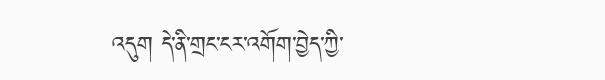འདུག དེ་ནི་གྲང་ངར་འགོག་བྱེད་ཀྱི་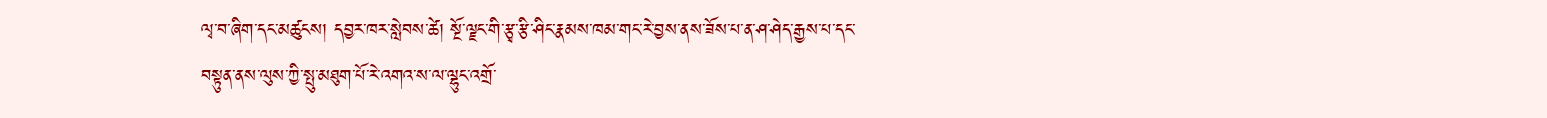ལྭ་བ་ཞིག་དང་མཚུངས། དབྱར་ཁར་སླེབས་ཚེ། སྔོ་ལྗང་གི་རྩྭ་རྩི་ཤིང་རྣམས་ཁམ་གང་རེ་བྱས་ནས་ཟོས་པ་ན་ཤ་ཤེད་རྒྱས་པ་དང་བསྟུན་ནས་ལུས་ཀྱི་སྤུ་མཐུག་པོ་རེ་འགའ་ས་ལ་ལྷུང་འགྲོ་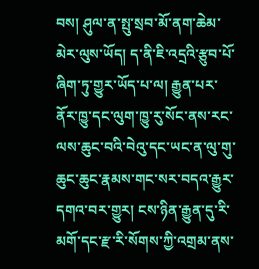བས། ཤུལ་ན་སྤུ་སྲབ་མོ་ནག་ཆེམ་མེར་ལུས་ཡོད། ད་ནི་ཇི་འདྲའི་རྩུབ་པོ་ཞིག་ཏུ་གྱུར་ཡོད་པ་ལ། རྒྱུན་པར་ནོར་ཁྱུ་དང་ལུག་ཁྱུ་རུ་སོང་ནས་རང་ལས་ཆུང་བའི་བེའུ་དང་ཡང་ན་ལུ་གུ་ཆུང་ཆུང་རྣམས་གང་སར་བདའ་རྒྱུར་དགའ་བར་གྱུར། ངས་ཉིན་རྒྱུན་དུ་རི་མགོ་དང་རྫ་རི་སོགས་ཀྱི་འགྲམ་ནས་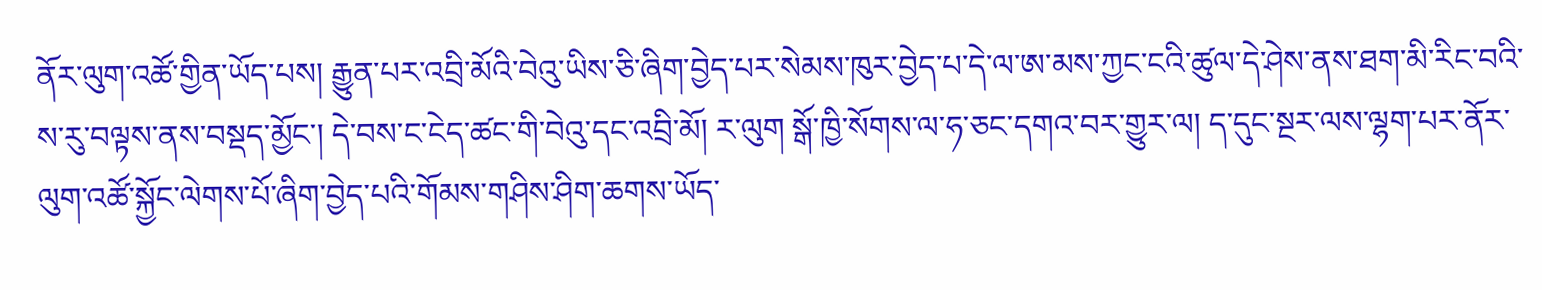ནོར་ལུག་འཚོ་གྱིན་ཡོད་པས། རྒྱུན་པར་འབྲི་མོའི་བེའུ་ཡིས་ཅི་ཞིག་བྱེད་པར་སེམས་ཁུར་བྱེད་པ་དེ་ལ་ཨ་མས་ཀྱང་ངའི་ཚུལ་དེ་ཤེས་ནས་ཐག་མི་རིང་བའི་ས་རུ་བལྟས་ནས་བསྡད་མྱོང་། དེ་བས་ང་ངེད་ཚང་གི་བེའུ་དང་འབྲི་མོ། ར་ལུག སྒོ་ཁྱི་སོགས་ལ་ཧ་ཅང་དགའ་བར་གྱུར་ལ། ད་དུང་སྔར་ལས་ལྷག་པར་ནོར་ལུག་འཚོ་སྐྱོང་ལེགས་པོ་ཞིག་བྱེད་པའི་གོམས་གཤིས་ཤིག་ཆགས་ཡོད་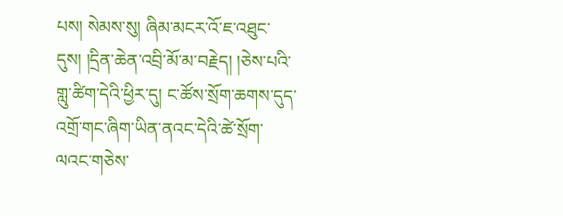པས། སེམས་སུ། ཞིམ་མངར་འོ་ཇ་འཐུང་དུས། །དྲིན་ཆེན་འབྲི་མོ་མ་བརྗེད། །ཅེས་པའི་གླུ་ཚིག་དེའི་ཕྱིར་དུ། ང་ཚོས་སྲོག་ཆགས་དུད་འགྲོ་གང་ཞིག་ཡིན་ནའང་དེའི་ཚེ་སྲོག་ལའང་གཅེས་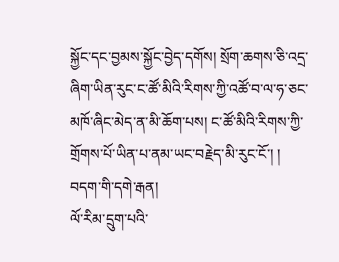སྐྱོང་དང་བྱམས་སྐྱོང་བྱེད་དགོས། སྲོག་ཆགས་ཅི་འདྲ་ཞིག་ཡིན་རུང་ང་ཚོ་མིའི་རིགས་ཀྱི་འཚོ་བ་ལ་ཧ་ཅང་མཁོ་ཞིང་མེད་ན་མི་ཆོག་པས། ང་ཚོ་མིའི་རིགས་ཀྱི་གྲོགས་པོ་ཡིན་པ་ནམ་ཡང་བརྗེད་མི་རུང་ངོ་། །
བདག་གི་དགེ་རྒན།
ལོ་རིམ་དྲུག་པའི་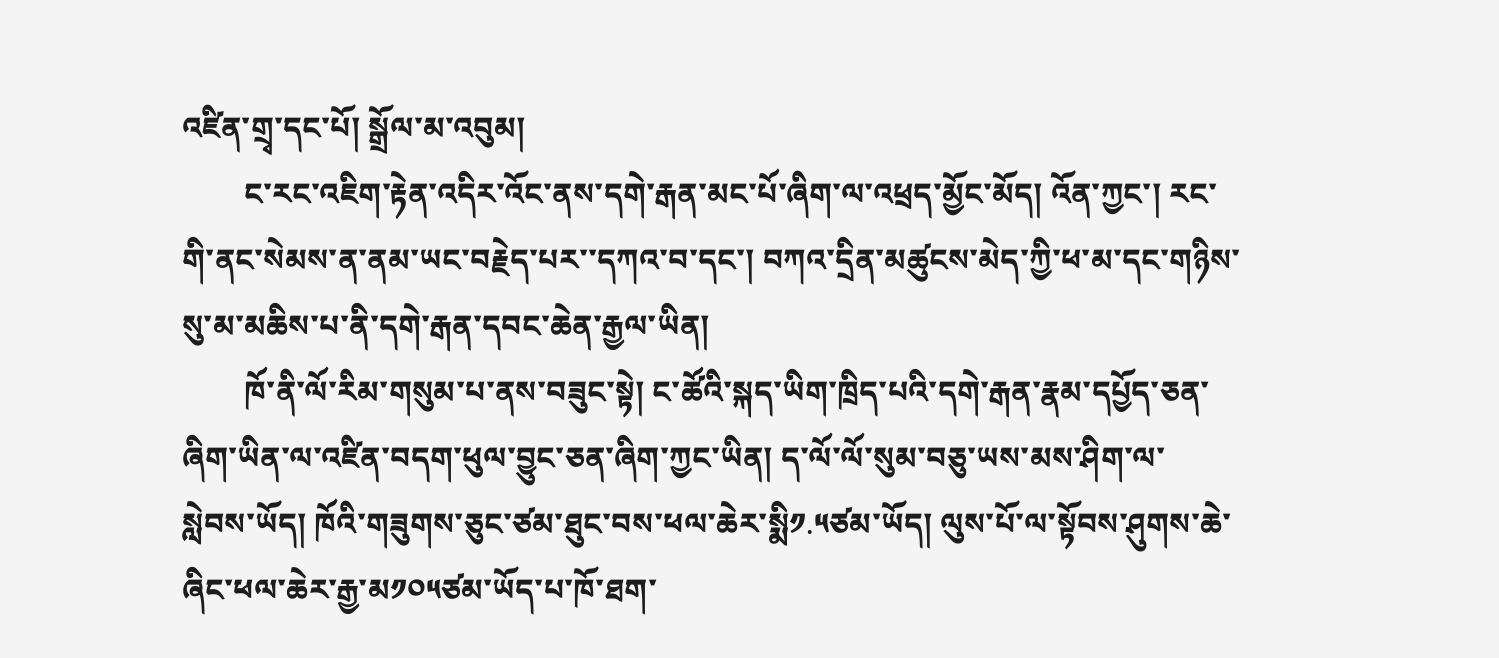འཛིན་གྲྭ་དང་པོ། སྒྲོལ་མ་འབུམ།
        ང་རང་འཇིག་རྟེན་འདིར་འོང་ནས་དགེ་རྒན་མང་པོ་ཞིག་ལ་འཕྲད་མྱོང་མོད། འོན་ཀྱང་། རང་གི་ནང་སེམས་ན་ནམ་ཡང་བརྗེད་པར་་དཀའ་བ་དང་། བཀའ་དྲིན་མཚུངས་མེད་ཀྱི་ཕ་མ་དང་གཉིས་སུ་མ་མཆིས་པ་ནི་དགེ་རྒན་དབང་ཆེན་རྒྱལ་ཡིན།
        ཁོ་ནི་ལོ་རིམ་གསུམ་པ་ནས་བཟུང་སྟེ། ང་ཚོའི་སྐད་ཡིག་ཁྲིད་པའི་དགེ་རྒན་རྣམ་དཔྱོད་ཅན་ཞིག་ཡིན་ལ་འཛིན་བདག་ཕུལ་བྱུང་ཅན་ཞིག་ཀྱང་ཡིན། ད་ལོ་ལོ་སུམ་བཅུ་ཡས་མས་ཤིག་ལ་སླེབས་ཡོད། ཁོའི་གཟུགས་ཅུང་ཙམ་ཐུང་བས་ཕལ་ཆེར་སྨི༡.༥ཙམ་ཡོད། ལུས་པོ་ལ་སྟོབས་ཤུགས་ཆེ་ཞིང་ཕལ་ཆེར་རྒྱ་མ༡༠༥ཙམ་ཡོད་པ་ཁོ་ཐག་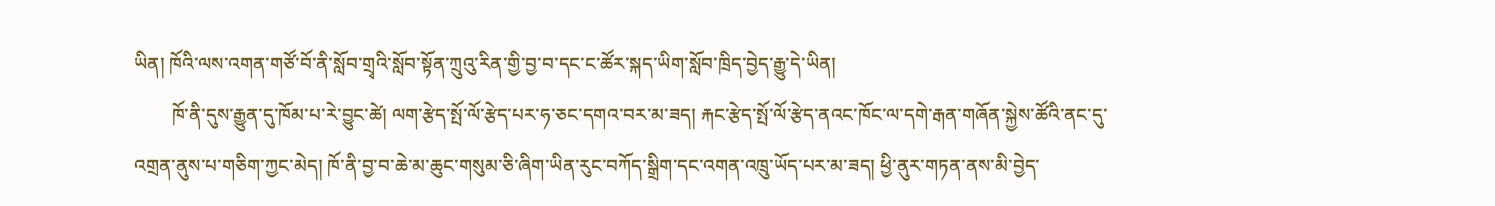ཡིན། ཁོའི་ལས་འགན་གཙོ་བོ་ནི་སློབ་གྲྭའི་སློབ་སྟོན་ཀྲུའུ་རིན་གྱི་བྱ་བ་དང་ང་ཚོར་སྐད་ཡིག་སློབ་ཁྲིད་བྱེད་རྒྱུ་དེ་ཡིན།
        ཁོ་ནི་དུས་རྒྱུན་དུ་ཁོམ་པ་རེ་བྱུང་ཚེ། ལག་རྩེད་སྤོ་ལོ་རྩེད་པར་ཧ་ཅང་དགའ་བར་མ་ཟད། རྐང་རྩེད་སྤོ་ལོ་རྩེད་ནའང་ཁོང་ལ་དགེ་རྒན་གཞོན་སྐྱེས་ཚོའི་ནང་དུ་འགྲན་ནུས་པ་གཅིག་ཀྱང་མེད། ཁོ་ནི་བྱ་བ་ཆེ་མ་ཆུང་གསུམ་ཅི་ཞིག་ཡིན་རུང་བཀོད་སྒྲིག་དང་འགན་འཁྲུ་ཡོད་པར་མ་ཟད། ཕྱི་ནུར་གཏན་ནས་མི་བྱེད་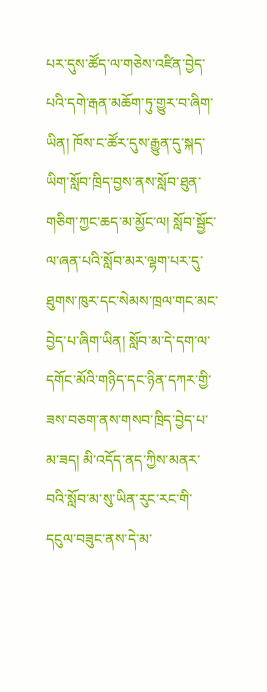པར་དུས་ཚོད་ལ་གཅེས་འཛིན་བྱེད་པའི་དགེ་རྒན་མཆོག་ཏུ་གྱུར་བ་ཞིག་ཡིན། ཁོས་ང་ཚོར་དུས་རྒྱུན་དུ་སྐད་ཡིག་སློབ་ཁྲིད་བྱས་ནས་སློབ་ཐུན་གཅིག་ཀྱང་ཆད་མ་མྱོང་ལ། སློབ་སྦྱོང་ལ་ཞན་པའི་སློབ་མར་ལྷག་པར་དུ་ཐུགས་ཁུར་དང་སེམས་ཁྲལ་གང་མང་བྱེད་པ་ཞིག་ཡིན། སློབ་མ་དེ་དག་ལ་དགོང་མོའི་གཉིད་དང་ཉིན་དཀར་གྱི་ཟས་བཅག་ནས་གསབ་ཁྲིད་བྱེད་པ་མ་ཟད། མི་འདོད་ནད་ཀྱིས་མནར་བའི་སློབ་མ་སུ་ཡིན་རུང་རང་གི་དངུལ་བཟུང་ནས་དེ་མ་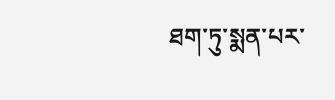ཐག་ཏུ་སྨན་པར་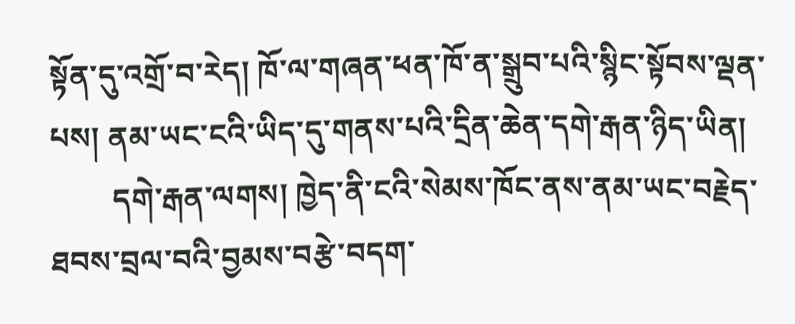སྟོན་དུ་འགྲོ་བ་རེད། ཁོ་ལ་གཞན་ཕན་ཁོ་ན་སྒྲུབ་པའི་སྙིང་སྟོབས་ལྡན་པས། ནམ་ཡང་ངའི་ཡིད་དུ་གནས་པའི་དྲིན་ཆེན་དགེ་རྒན་ཉིད་ཡིན།
        དགེ་རྒན་ལགས། ཁྱེད་ནི་ངའི་སེམས་ཁོང་ནས་ནམ་ཡང་བརྗེད་ཐབས་བྲལ་བའི་བྱམས་བརྩེ་བདག་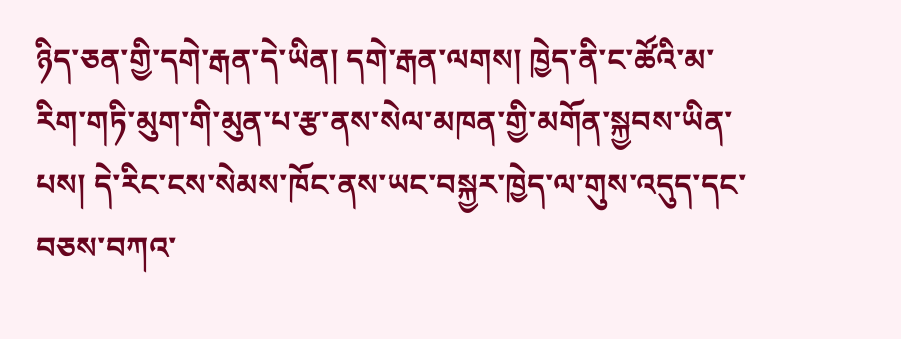ཉིད་ཅན་གྱི་དགེ་རྒན་དེ་ཡིན། དགེ་རྒན་ལགས། ཁྱེད་ནི་ང་ཚོའི་མ་རིག་གཏི་མུག་གི་མུན་པ་རྩ་ནས་སེལ་མཁན་གྱི་མགོན་སྐྱབས་ཡིན་པས། དེ་རིང་ངས་སེམས་ཁོང་ནས་ཡང་བསྐྱར་ཁྱེད་ལ་གུས་འདུད་དང་བཅས་བཀའ་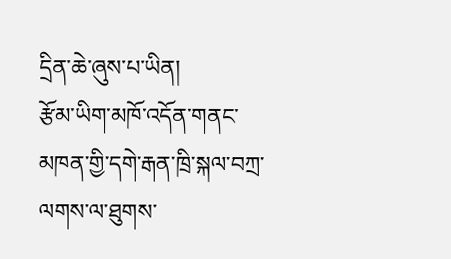དྲིན་ཆེ་ཞུས་པ་ཡིན།
རྩོམ་ཡིག་མཁོ་འདོན་གནང་མཁན་གྱི་དགེ་རྒན་ཁྲི་སྐལ་བཀྲ་ལགས་ལ་ཐུགས་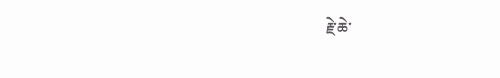རྗེ་ཆེ་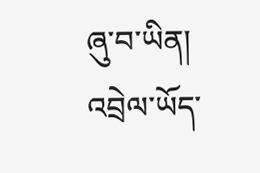ཞུ་བ་ཡིན།
འབྲེལ་ཡོད་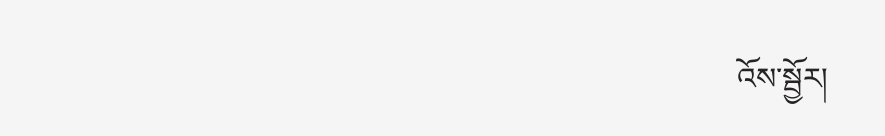འོས་སྦྱོར།